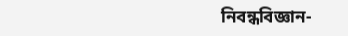নিবন্ধবিজ্ঞান-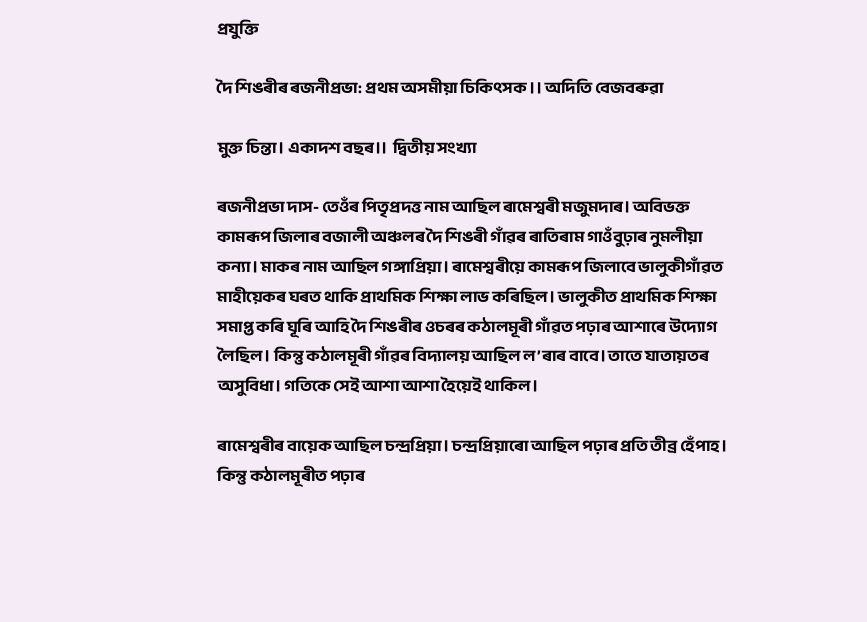প্ৰযুক্তি

দৈ শিঙৰীৰ ৰজনীপ্রভা: প্রথম অসমীয়া চিকিৎসক ‌।‌। অদিতি বেজবৰুৱা

মুক্ত চিন্তা। একাদশ বছৰ।।  দ্বিতীয় সংখ্যা

ৰজনীপ্রভা দাস- তেওঁৰ পিতৃপ্রদত্ত নাম আছিল ৰামেশ্বৰী মজুমদাৰ। অবিভক্ত কামৰূপ জিলাৰ বজালী অঞ্চলৰ দৈ শিঙৰী গাঁৱৰ ৰাতিৰাম গাওঁবুঢ়াৰ নুমলীয়া কন্যা। মাকৰ নাম আছিল গঙ্গাপ্রিয়া। ৰামেশ্বৰীয়ে কামৰূপ জিলাবে ভালুকীগাঁৱত মাহীয়েকৰ ঘৰত থাকি প্রাথমিক শিক্ষা লাভ কৰিছিল। ভালুকীত প্রাথমিক শিক্ষা সমাপ্ত কৰি ঘূৰি আহি দৈ শিঙৰীৰ ওচৰৰ কঠালমূৰী গাঁৱত পঢ়াৰ আশাৰে উদ্যোগ লৈছিল। কিন্তু কঠালমূৰী গাঁৱৰ বিদ্যালয় আছিল ল’ৰাৰ বাবে। তাতে যাতায়তৰ অসুবিধা। গতিকে সেই আশা আশা হৈয়েই থাকিল।

ৰামেশ্বৰীৰ বায়েক আছিল চন্দ্রপ্রিয়া। চন্দ্রপ্রিয়াৰো আছিল পঢ়াৰ প্রতি তীব্র হেঁপাহ। কিন্তু কঠালমূৰীত পঢ়াৰ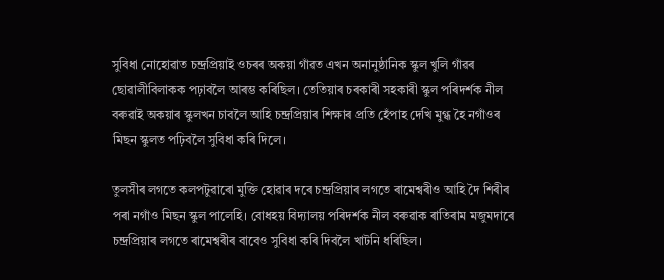সুবিধা নোহোৱাত চন্দ্রপ্রিয়াই ওচৰৰ অকয়া গাঁৱত এখন অনানুষ্ঠানিক স্কুল খুলি গাঁৱৰ ছোৱালীবিলাকক পঢ়াবলৈ আৰম্ভ কৰিছিল। তেতিয়াৰ চৰকাৰী সহকাৰী স্কুল পৰিদৰ্শক নীল বৰুৱাই অকয়াৰ স্কুলখন চাবলৈ আহি চন্দ্ৰপ্ৰিয়াৰ শিক্ষাৰ প্ৰতি হেঁপাহ দেখি মুগ্ধ হৈ নগাঁওৰ মিছন স্কুলত পঢ়িবলৈ সুবিধা কৰি দিলে।

তুলসীৰ লগতে কলপটুৱাৰো মুক্তি হোৱাৰ দৰে চন্দ্ৰপ্ৰিয়াৰ লগতে ৰামেশ্বৰীও আহি দৈ শিৰীৰ পৰা নগাঁও মিছন স্কুল পালেহি। বোধহয় বিদ্যালয় পৰিদৰ্শক নীল বৰুৱাক ৰাতিৰাম মজুমদাৰে চন্দ্ৰপ্ৰিয়াৰ লগতে ৰামেশ্বৰীৰ বাবেও সুবিধা কৰি দিবলৈ খাটনি ধৰিছিল।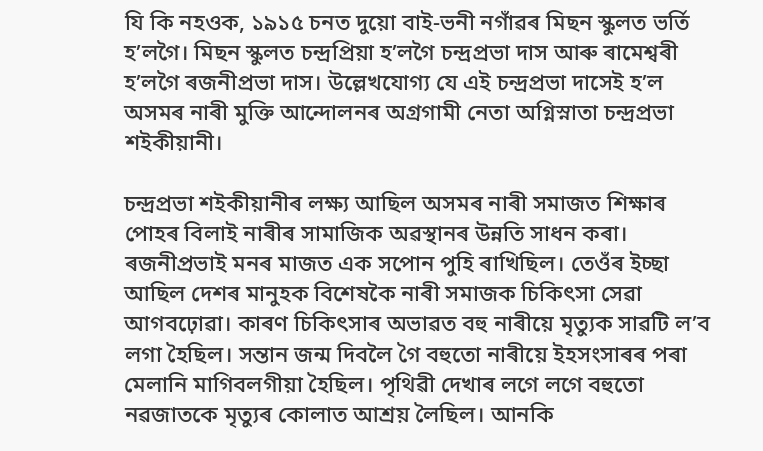যি কি নহওক, ১৯১৫ চনত দুয়ো বাই-ভনী নগাঁৱৰ মিছন স্কুলত ভর্তি হ’লগৈ। মিছন স্কুলত চন্দ্রপ্রিয়া হ’লগৈ চন্দ্রপ্রভা দাস আৰু ৰামেশ্বৰী হ’লগৈ ৰজনীপ্রভা দাস। উল্লেখযোগ্য যে এই চন্দ্রপ্রভা দাসেই হ’ল অসমৰ নাৰী মুক্তি আন্দোলনৰ অগ্রগামী নেতা অগ্নিস্নাতা চন্দ্রপ্রভা শইকীয়ানী।

চন্দ্ৰপ্রভা শইকীয়ানীৰ লক্ষ্য আছিল অসমৰ নাৰী সমাজত শিক্ষাৰ পোহৰ বিলাই নাৰীৰ সামাজিক অৱস্থানৰ উন্নতি সাধন কৰা। ৰজনীপ্রভাই মনৰ মাজত এক সপোন পুহি ৰাখিছিল। তেওঁৰ ইচ্ছা আছিল দেশৰ মানুহক বিশেষকৈ নাৰী সমাজক চিকিৎসা সেৱা আগবঢ়োৱা। কাৰণ চিকিৎসাৰ অভাৱত বহু নাৰীয়ে মৃত্যুক সাৱটি ল’ব লগা হৈছিল। সন্তান জন্ম দিবলৈ গৈ বহুতো নাৰীয়ে ইহসংসাৰৰ পৰা মেলানি মাগিবলগীয়া হৈছিল। পৃথিৱী দেখাৰ লগে লগে বহুতো নৱজাতকে মৃত্যুৰ কোলাত আশ্ৰয় লৈছিল। আনকি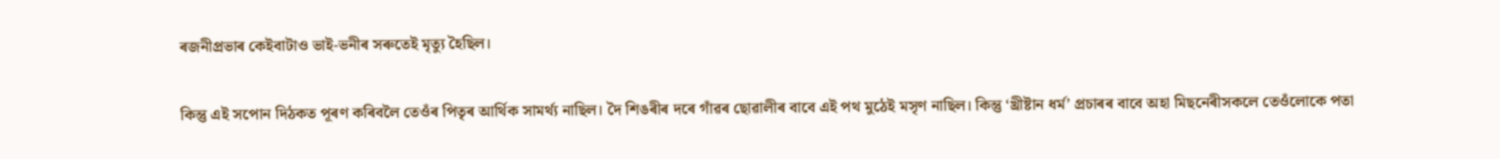ৰজনীপ্ৰভাৰ কেইবাটাও ভাই-ভনীৰ সৰুতেই মৃত্যু হৈছিল।

কিন্তু এই সপোন দিঠকত পূৰণ কৰিবলৈ তেওঁৰ পিতৃৰ আৰ্থিক সামর্থ্য নাছিল। দৈ শিঙৰীৰ দৰে গাঁৱৰ ছোৱালীৰ বাবে এই পথ মুঠেই মসৃণ নাছিল। কিন্তু ‘খ্ৰীষ্টান ধৰ্ম’ প্ৰচাৰৰ বাবে অহা মিছনেৰীসকলে তেওঁলোকে পতা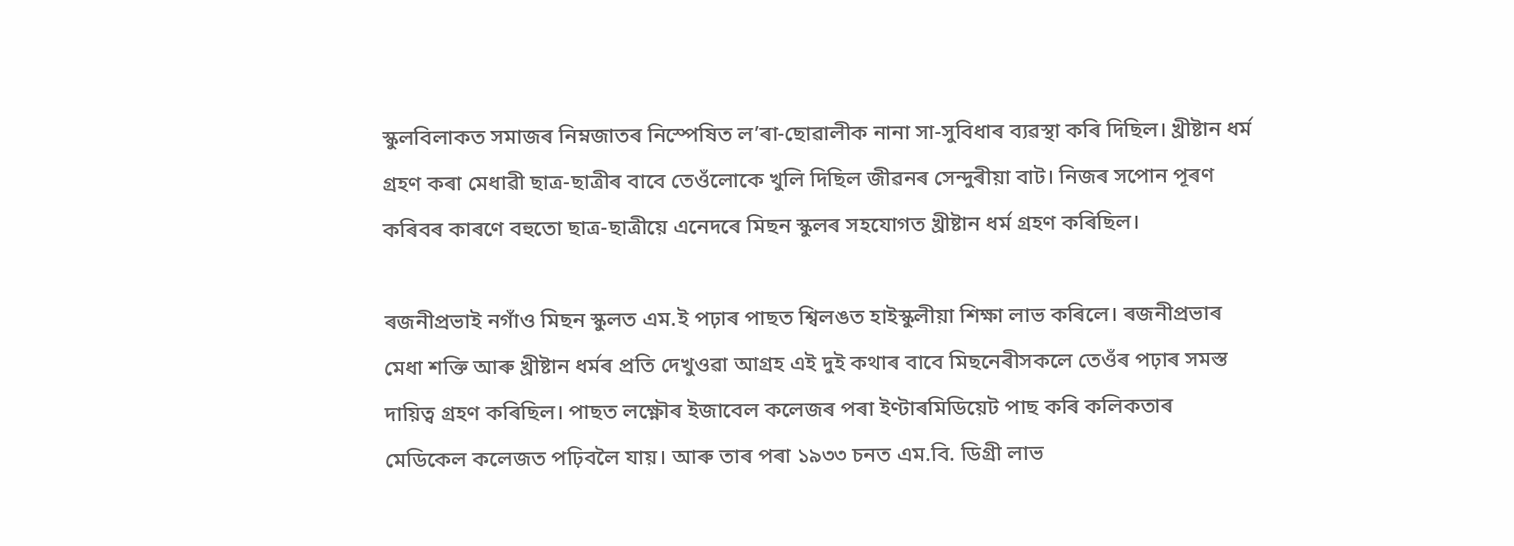স্কুলবিলাকত সমাজৰ নিম্নজাতৰ নিস্পেষিত ল’ৰা-ছোৱালীক নানা সা-সুবিধাৰ ব্যৱস্থা কৰি দিছিল। খ্ৰীষ্টান ধৰ্ম গ্ৰহণ কৰা মেধাৱী ছাত্ৰ-ছাত্ৰীৰ বাবে তেওঁলোকে খুলি দিছিল জীৱনৰ সেন্দুৰীয়া বাট। নিজৰ সপোন পূৰণ কৰিবৰ কাৰণে বহুতো ছাত্র-ছাত্রীয়ে এনেদৰে মিছন স্কুলৰ সহযোগত খ্ৰীষ্টান ধর্ম গ্রহণ কৰিছিল।

ৰজনীপ্রভাই নগাঁও মিছন স্কুলত এম.ই পঢ়াৰ পাছত শ্বিলঙত হাইস্কুলীয়া শিক্ষা লাভ কৰিলে। ৰজনীপ্ৰভাৰ মেধা শক্তি আৰু খ্ৰীষ্টান ধৰ্মৰ প্ৰতি দেখুওৱা আগ্রহ এই দুই কথাৰ বাবে মিছনেৰীসকলে তেওঁৰ পঢ়াৰ সমস্ত দায়িত্ব গ্রহণ কৰিছিল। পাছত লক্ষ্ণৌৰ ইজাবেল কলেজৰ পৰা ইণ্টাৰমিডিয়েট পাছ কৰি কলিকতাৰ মেডিকেল কলেজত পঢ়িবলৈ যায়। আৰু তাৰ পৰা ১৯৩৩ চনত এম.বি. ডিগ্রী লাভ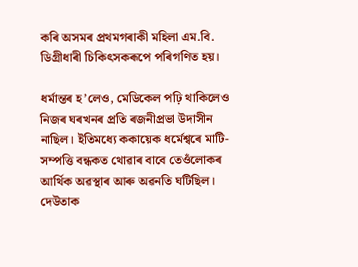কৰি অসমৰ প্ৰথমগৰাকী মহিলা এম.বি. ডিগ্রীধাৰী চিকিৎসকৰূপে পৰিগণিত হয়।

ধর্মান্তৰ হ’লেও, মেডিকেল পঢ়ি থাকিলেও নিজৰ ঘৰখনৰ প্ৰতি ৰজনীপ্রভা উদাসীন নাছিল। ইতিমধ্যে ককায়েক ধৰ্মেশ্বৰে মাটি-সম্পত্তি বন্ধকত থোৱাৰ বাবে তেওঁলোকৰ আৰ্থিক অৱস্থাৰ আৰু অৱনতি ঘটিছিল। দেউতাক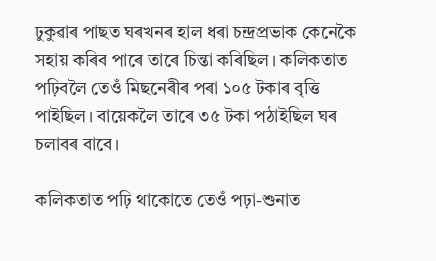ঢুকুৱাৰ পাছত ঘৰখনৰ হাল ধৰা চন্দ্ৰপ্ৰভাক কেনেকৈ সহায় কৰিব পাৰে তাৰে চিন্তা কৰিছিল। কলিকতাত পঢ়িবলৈ তেওঁ মিছনেৰীৰ পৰা ১০৫ টকাৰ বৃত্তি পাইছিল। বায়েকলৈ তাৰে ৩৫ টকা পঠাইছিল ঘৰ চলাবৰ বাবে।

কলিকতাত পঢ়ি থাকোতে তেওঁ পঢ়া-শুনাত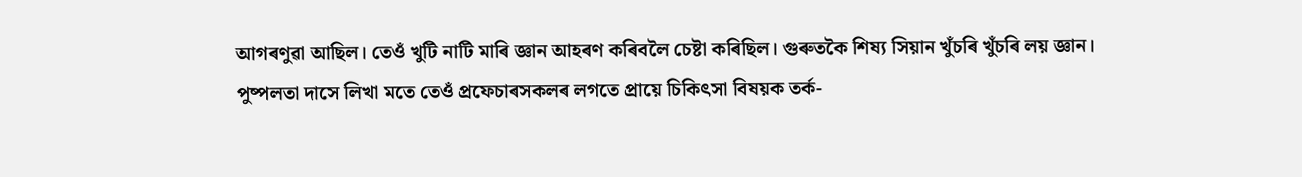আগৰণুৱা আছিল। তেওঁ খুটি নাটি মাৰি জ্ঞান আহৰণ কৰিবলৈ চেষ্টা কৰিছিল। গুৰুতকৈ শিষ্য সিয়ান খুঁচৰি খুঁচৰি লয় জ্ঞান। পুষ্পলতা দাসে লিখা মতে তেওঁ প্ৰফেচাৰসকলৰ লগতে প্রায়ে চিকিৎসা বিষয়ক তর্ক-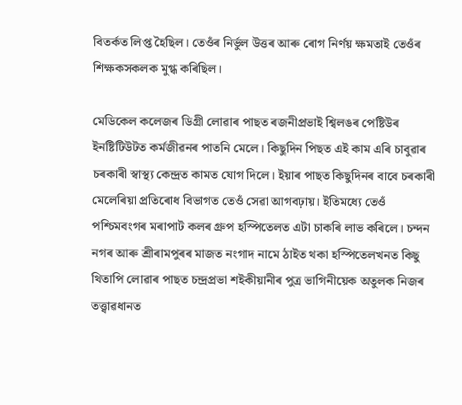বিতর্কত লিপ্ত হৈছিল। তেওঁৰ নির্ভুল উত্তৰ আৰু ৰোগ নিৰ্ণয় ক্ষমতাই তেওঁৰ শিক্ষকসকলক মুগ্ধ কৰিছিল।

মেডিকেল কলেজৰ ডিগ্ৰী লোৱাৰ পাছত ৰজনীপ্রভাই শ্বিলঙৰ পেষ্টিউৰ ইনষ্টিটিউটত কর্মজীৱনৰ পাতনি মেলে। কিছুদিন পিছত এই কাম এৰি চাবুৱাৰ চৰকাৰী স্বাস্থ্য কেন্দ্ৰত কামত যোগ দিলে। ইয়াৰ পাছত কিছুদিনৰ বাবে চৰকাৰী মেলেৰিয়া প্ৰতিৰোধ বিভাগত তেওঁ সেৱা আগবঢ়ায়। ইতিমধ্যে তেওঁ পশ্চিমবংগৰ মৰাপাট কলৰ গ্ৰুপ হস্পিতেলত এটা চাকৰি লাভ কৰিলে। চন্দন নগৰ আৰু শ্ৰীৰামপুৰৰ মাজত নংগাদ নামে ঠাইত থকা হস্পিতেলখনত কিছু থিতাপি লোৱাৰ পাছত চন্দ্ৰপ্ৰভা শইকীয়ানীৰ পুত্ৰ ভাগিনীয়েক অতুলক নিজৰ তত্ত্বাৱধানত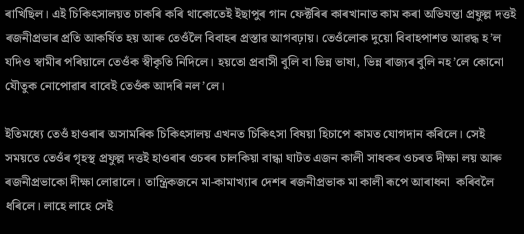ৰাখিছিল। এই চিকিৎসালয়ত চাকৰি কৰি থাকোতেই ইছাপুৰ গান ফেক্টৰিৰ কাৰখানাত কাম কৰা অভিযন্তা প্রফুল্ল দত্তই ৰজনীপ্ৰভাৰ প্ৰতি আকর্ষিত হয় আৰু তেওঁলৈ বিবাহৰ প্ৰস্তাৱ আগবঢ়ায়। তেওঁলোক দুয়ো বিবাহপাশত আৱদ্ধ হ’ল যদিও স্বামীৰ পৰিয়ালে তেওঁক স্বীকৃতি নিদিলে। হয়তো প্রবাসী বুলি বা ভিন্ন ভাষা, ভিন্ন ৰাজ্যৰ বুলি নহ’লে কোনো যৌতুক নোপোৱাৰ বাবেই তেওঁক আদৰি নল’লে।

ইতিমধ্যে তেওঁ হাওৰাৰ অসামৰিক চিকিৎসালয় এখনত চিকিৎসা বিষয়া হিচাপে কামত যোগদান কৰিলে। সেই সময়তে তেওঁৰ গৃহস্থ প্রফুল্ল দত্তই হাওৰাৰ ওচৰৰ চালকিয়া বান্ধা ঘাটত এজন কালী সাধকৰ ওচৰত দীক্ষা লয় আৰু ৰজনীপ্রভাকো দীক্ষা লোৱালে। তান্ত্রিকজনে মা-কামাখ্যাৰ দেশৰ ৰজনীপ্রভাক মা কালী ৰূপে আৰাধনা  কৰিবলৈ ধৰিলে। লাহে লাহে সেই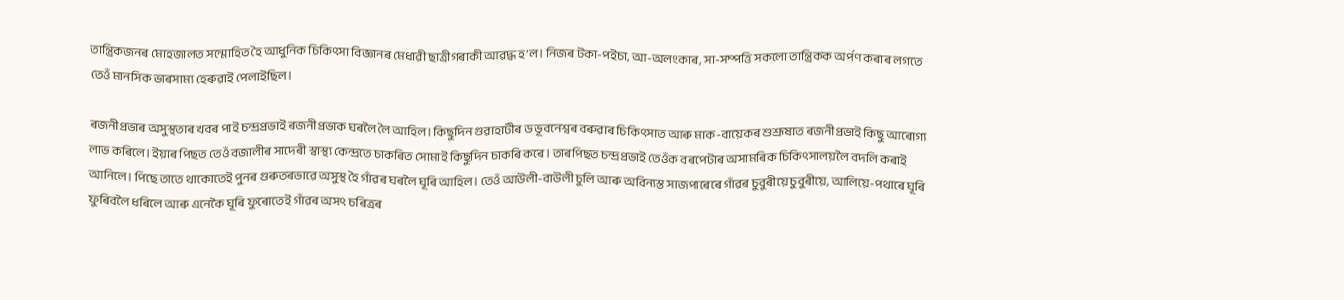তান্ত্রিকজনৰ মোহজালত সন্মোহিত হৈ আধুনিক চিকিৎসা বিজ্ঞানৰ মেধাৱী ছাত্ৰীগৰাকী আৱদ্ধ হ’ল। নিজৰ টকা-পইচা, আ-অলংকাৰ, সা-সম্পত্তি সকলো তান্ত্রিকক অর্পণ কৰাৰ লগতে তেওঁ মানসিক ভাৰসাম্য হেৰুৱাই পেলাইছিল।

ৰজনীপ্ৰভাৰ অসুস্থতাৰ খবৰ পাই চন্দ্ৰপ্ৰভাই ৰজনীপ্রভাক ঘৰলৈ লৈ আহিল। কিছুদিন গুৱাহাটীৰ ড ভূবনেশ্বৰ বৰুৱাৰ চিকিৎসাত আৰু মাক-বায়েকৰ শুশ্রূষাত ৰজনীপ্রভাই কিছু আৰোগ্য লাভ কৰিলে। ইয়াৰ পিছত তেওঁ বজালীৰ সাদেৰী স্বাস্থ্য কেন্দ্ৰতে চাকৰিত সোমাই কিছুদিন চাকৰি কৰে। তাৰপিছত চন্দ্ৰপ্ৰভাই তেওঁক বৰপেটাৰ অসামৰিক চিকিৎসালয়লৈ বদলি কৰাই আনিলে। পিছে তাতে থাকোতেই পুনৰ গুৰুতৰভাৱে অসুস্থ হৈ গাঁৱৰ ঘৰলৈ ঘূৰি আহিল। তেওঁ আউলী-বাউলী চুলি আৰু অবিন্যস্ত সাজপাৰেৰে গাঁৱৰ চুবুৰীয়ে চুবুৰীয়ে, আলিয়ে-পথাৰে ঘূৰি ফুৰিবলৈ ধৰিলে আৰু এনেকৈ ঘূৰি ফুৰোতেই গাঁৱৰ অসৎ চৰিত্ৰৰ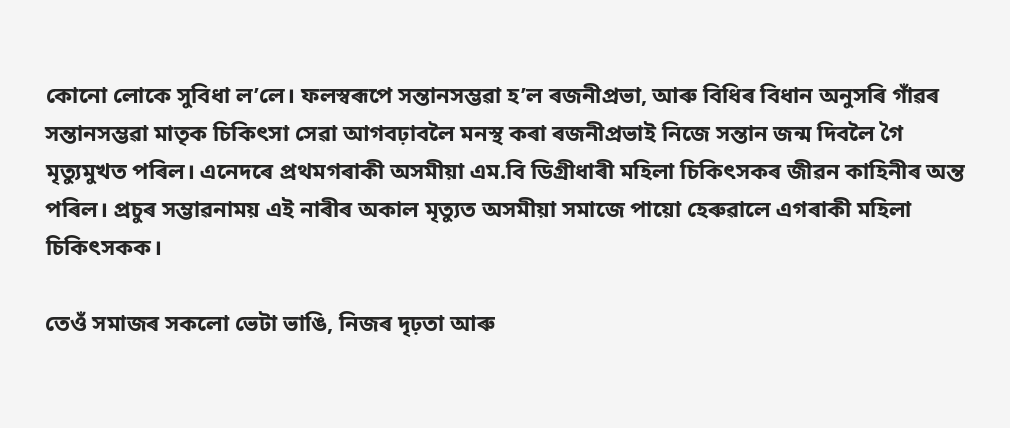কোনো লোকে সুবিধা ল’লে। ফলস্বৰূপে সন্তানসম্ভৱা হ’ল ৰজনীপ্রভা, আৰু বিধিৰ বিধান অনুসৰি গাঁৱৰ সন্তানসম্ভৱা মাতৃক চিকিৎসা সেৱা আগবঢ়াবলৈ মনস্থ কৰা ৰজনীপ্রভাই নিজে সন্তান জন্ম দিবলৈ গৈ মৃত্যুমুখত পৰিল। এনেদৰে প্ৰথমগৰাকী অসমীয়া এম.বি ডিগ্রীধাৰী মহিলা চিকিৎসকৰ জীৱন কাহিনীৰ অন্ত পৰিল। প্ৰচুৰ সম্ভাৱনাময় এই নাৰীৰ অকাল মৃত্যুত অসমীয়া সমাজে পায়ো হেৰুৱালে এগৰাকী মহিলা চিকিৎসকক।

তেওঁ সমাজৰ সকলো ভেটা ভাঙি, নিজৰ দৃঢ়তা আৰু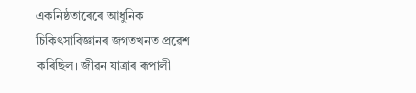একনিষ্ঠতাৰেৰে আধুনিক চিকিৎসাবিজ্ঞানৰ জগতখনত প্রৱেশ কৰিছিল। জীৱন যাত্ৰাৰ ৰূপালী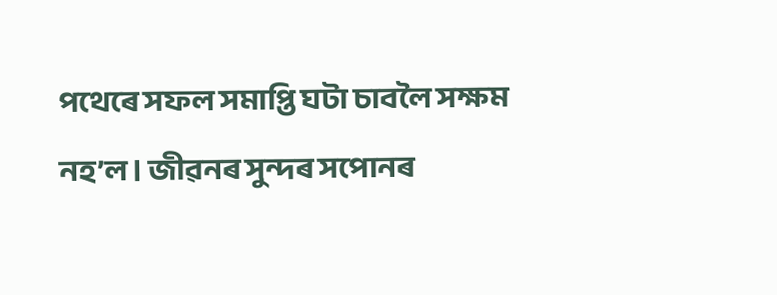পথেৰে সফল সমাপ্তি ঘটা চাবলৈ সক্ষম নহ’ল। জীৱনৰ সুন্দৰ সপোনৰ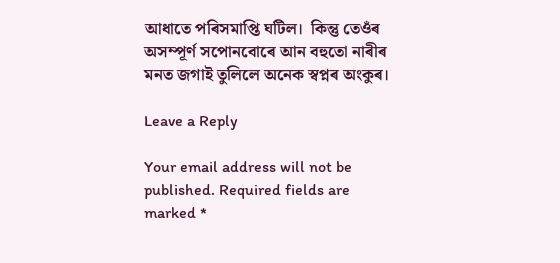আধাতে পৰিসমাপ্তি ঘটিল।  কিন্তু তেওঁৰ অসম্পূৰ্ণ সপোনবোৰে আন বহুতো নাৰীৰ মনত জগাই তুলিলে অনেক স্বপ্নৰ অংকুৰ।

Leave a Reply

Your email address will not be published. Required fields are marked *